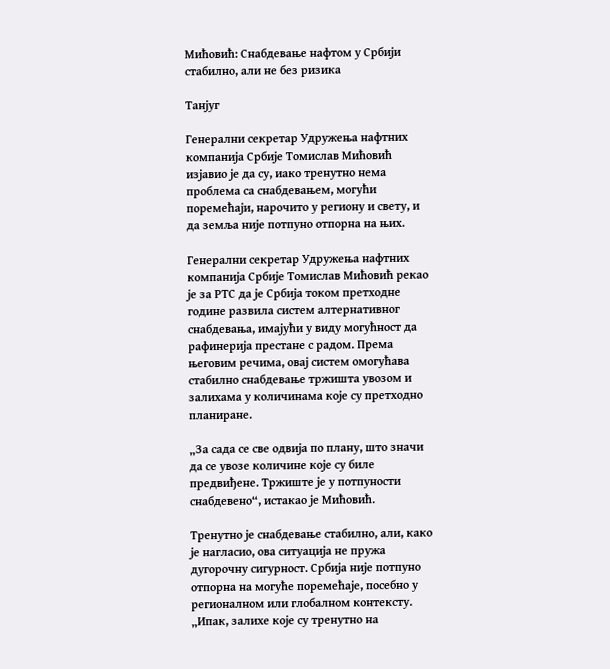Мићовић: Снабдевање нафтом у Србији стабилно, али не без ризика

Танјуг

Генерални секретар Удружења нафтних компанија Србије Томислав Мићовић изјавио је да су, иако тренутно нема проблема са снабдевањем, могући поремећаји, нарочито у региону и свету, и да земља није потпуно отпорна на њих.

Генерални секретар Удружења нафтних компанија Србије Томислав Мићовић рекао је за РТС да је Србија током претходне године развила систем алтернативног снабдевања, имајући у виду могућност да рафинерија престане с радом. Према његовим речима, овај систем омогућава стабилно снабдевање тржишта увозом и залихама у количинама које су претходно планиране.

„За сада се све одвија по плану, што значи да се увозе количине које су биле предвиђене. Тржиште је у потпуности снабдевено“, истакао је Мићовић.

Тренутно је снабдевање стабилно, али, како је нагласио, ова ситуација не пружа дугорочну сигурност. Србија није потпуно отпорна на могуће поремећаје, посебно у регионалном или глобалном контексту. „Ипак, залихе које су тренутно на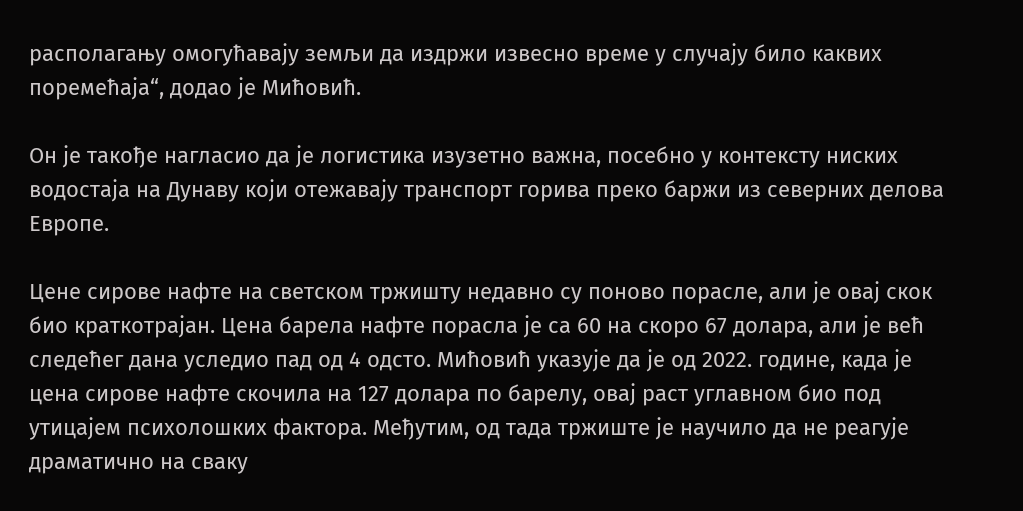располагању омогућавају земљи да издржи извесно време у случају било каквих поремећаја“, додао је Мићовић.

Он је такође нагласио да је логистика изузетно важна, посебно у контексту ниских водостаја на Дунаву који отежавају транспорт горива преко баржи из северних делова Европе.

Цене сирове нафте на светском тржишту недавно су поново порасле, али је овај скок био краткотрајан. Цена барела нафте порасла је са 60 на скоро 67 долара, али је већ следећег дана уследио пад од 4 одсто. Мићовић указује да је од 2022. године, када је цена сирове нафте скочила на 127 долара по барелу, овај раст углавном био под утицајем психолошких фактора. Међутим, од тада тржиште је научило да не реагује драматично на сваку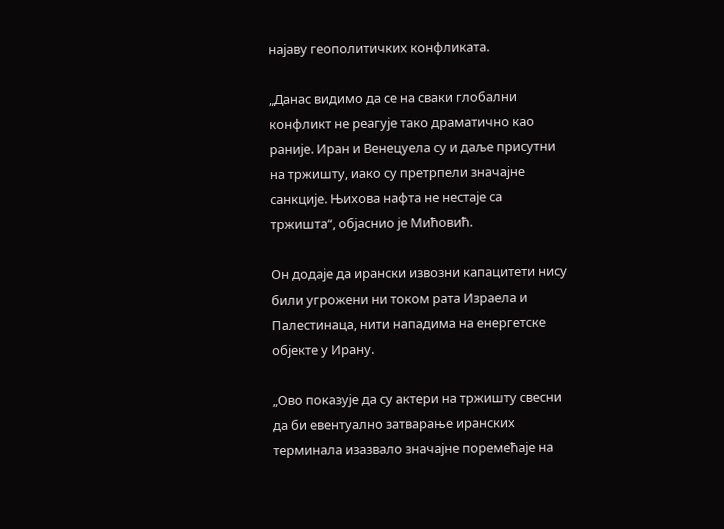најаву геополитичких конфликата.

„Данас видимо да се на сваки глобални конфликт не реагује тако драматично као раније. Иран и Венецуела су и даље присутни на тржишту, иако су претрпели значајне санкције. Њихова нафта не нестаје са тржишта“, објаснио је Мићовић.

Он додаје да ирански извозни капацитети нису били угрожени ни током рата Израела и Палестинаца, нити нападима на енергетске објекте у Ирану.

„Ово показује да су актери на тржишту свесни да би евентуално затварање иранских терминала изазвало значајне поремећаје на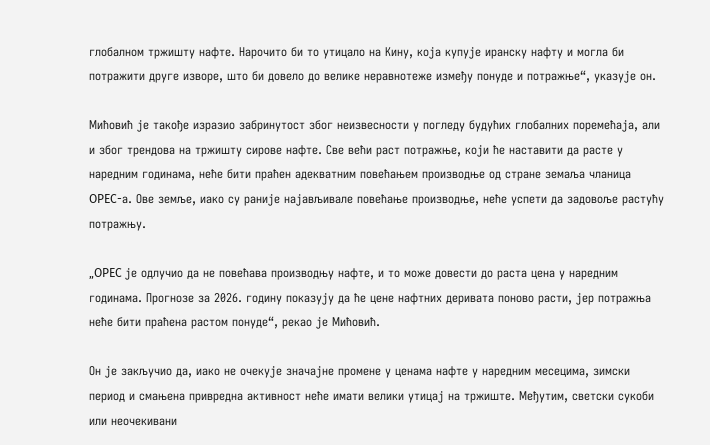глобалном тржишту нафте. Нарочито би то утицало на Кину, која купује иранску нафту и могла би потражити друге изворе, што би довело до велике неравнотеже између понуде и потражње“, указује он.

Мићовић је такође изразио забринутост због неизвесности у погледу будућих глобалних поремећаја, али и због трендова на тржишту сирове нафте. Све већи раст потражње, који ће наставити да расте у наредним годинама, неће бити праћен адекватним повећањем производње од стране земаља чланица OPEC-а. Ове земље, иако су раније најављивале повећање производње, неће успети да задовоље растућу потражњу.

„OPEC је одлучио да не повећава производњу нафте, и то може довести до раста цена у наредним годинама. Прогнозе за 2026. годину показују да ће цене нафтних деривата поново расти, јер потражња неће бити праћена растом понуде“, рекао је Мићовић.

Он је закључио да, иако не очекује значајне промене у ценама нафте у наредним месецима, зимски период и смањена привредна активност неће имати велики утицај на тржиште. Међутим, светски сукоби или неочекивани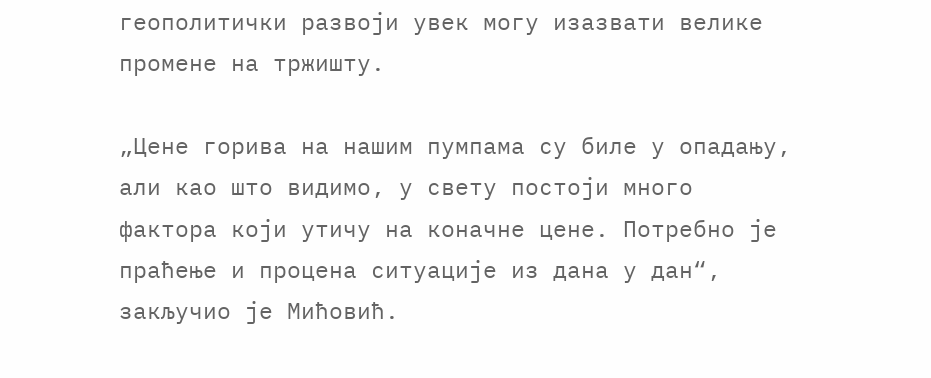геополитички развоји увек могу изазвати велике промене на тржишту.

„Цене горива на нашим пумпама су биле у опадању, али као што видимо, у свету постоји много фактора који утичу на коначне цене. Потребно је праћење и процена ситуације из дана у дан“, закључио је Мићовић.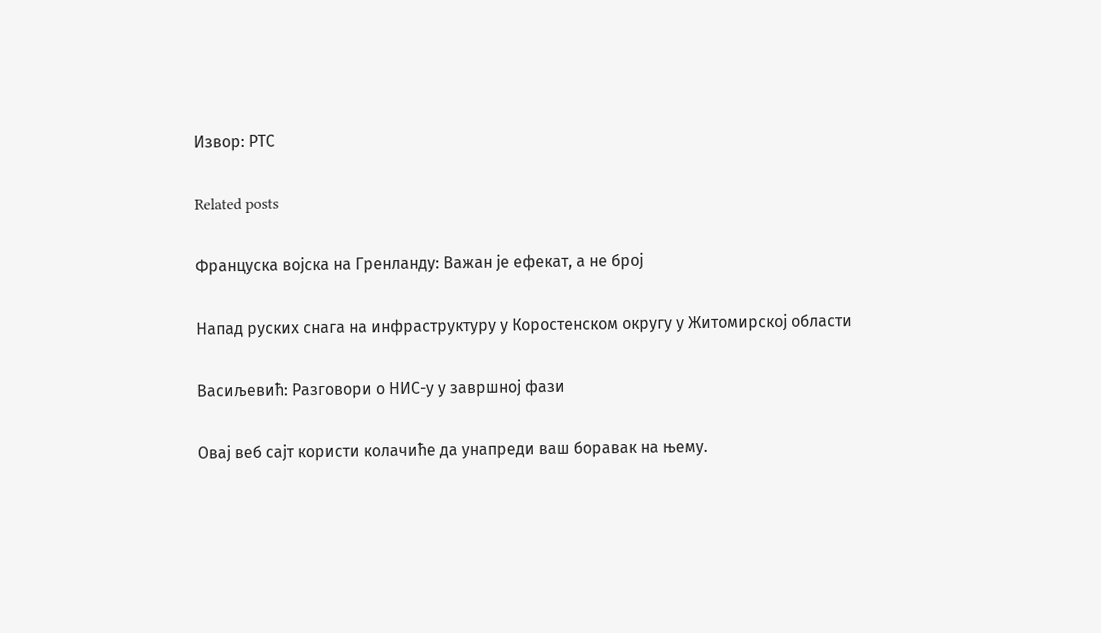Извор: РТС

Related posts

Француска војска на Гренланду: Важан је ефекат, а не број

Напад руских снага на инфраструктуру у Коростенском округу у Житомирској области

Васиљевић: Разговори о НИС-у у завршној фази

Овај веб сајт користи колачиће да унапреди ваш боравак на њему.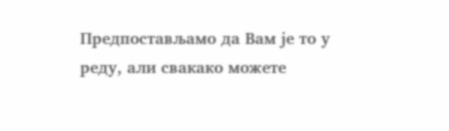Предпостављамо да Вам је то у реду, али свакако можете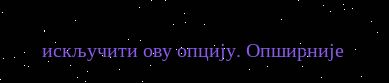искључити ову опцију. Опширније